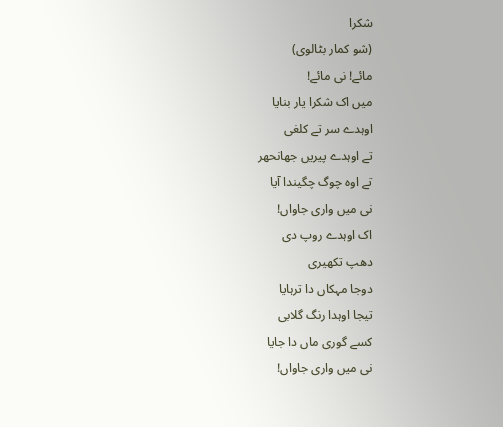شکرا
(شو کمار بٹالوی)
مائے! نی مائے!
میں اک شکرا یار بنایا
اوہدے سر تے کلغی
تے اوہدے پیریں جھانحھر
تے اوہ چوگ چگیندا آیا
نی میں واری جاواں!
اک اوہدے روپ دی
دھپ تکھیری
دوجا مہکاں دا ترہایا
تیجا اوہدا رنگ گلابی
کسے گوری ماں دا جایا
نی میں واری جاواں!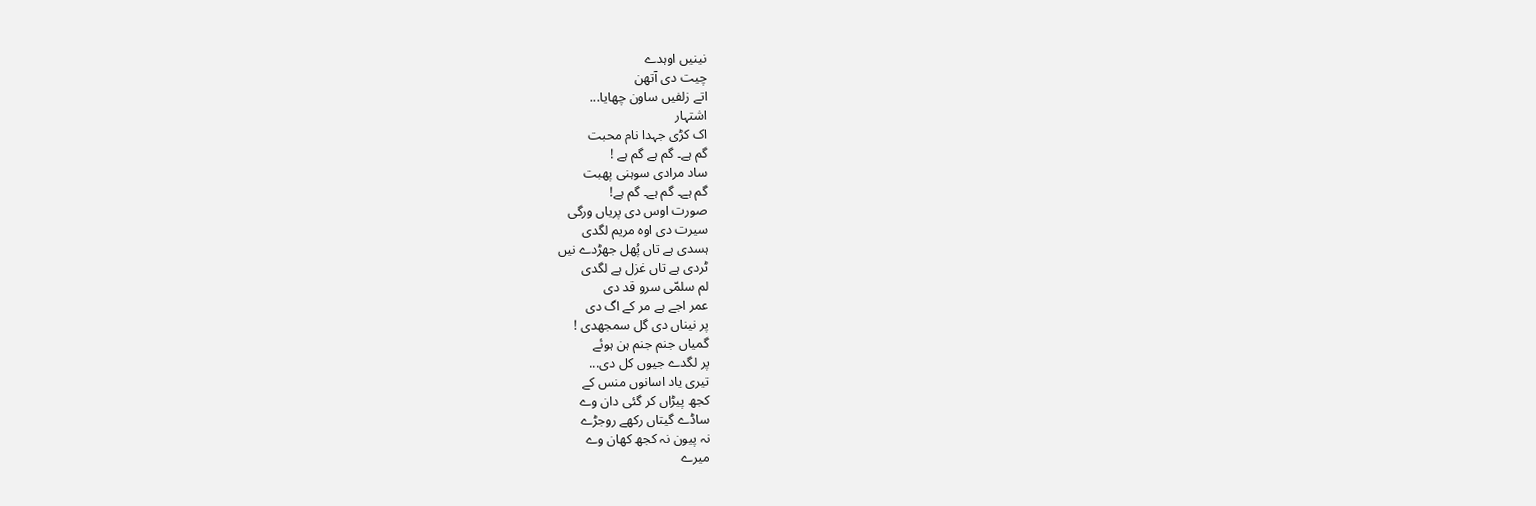نینیں اوہدے
چیت دی آتھن
اتے زلفیں ساون چھایا...
اشتہار
اک کڑی جہدا نام محبت
گم ہے۔ گم ہے گم ہے !
ساد مرادی سوہنی پھبت
گم ہے۔ گم ہے۔ گم ہے!
صورت اوس دی پریاں ورگی
سیرت دی اوہ مریم لگدی
ہسدی ہے تاں پُھل جھڑدے نیں
ٹردی ہے تاں غزل ہے لگدی
لم سلمّی سرو قد دی
عمر اجے ہے مر کے اگ دی
پر نیناں دی گل سمجھدی !
گمیاں جنم جنم ہن ہوئے
پر لگدے جیوں کل دی...
تیری یاد اسانوں منس کے
کجھ پیڑاں کر گئی دان وے
ساڈے گیتاں رکھے روجڑے
نہ پیون نہ کجھ کھان وے
میرے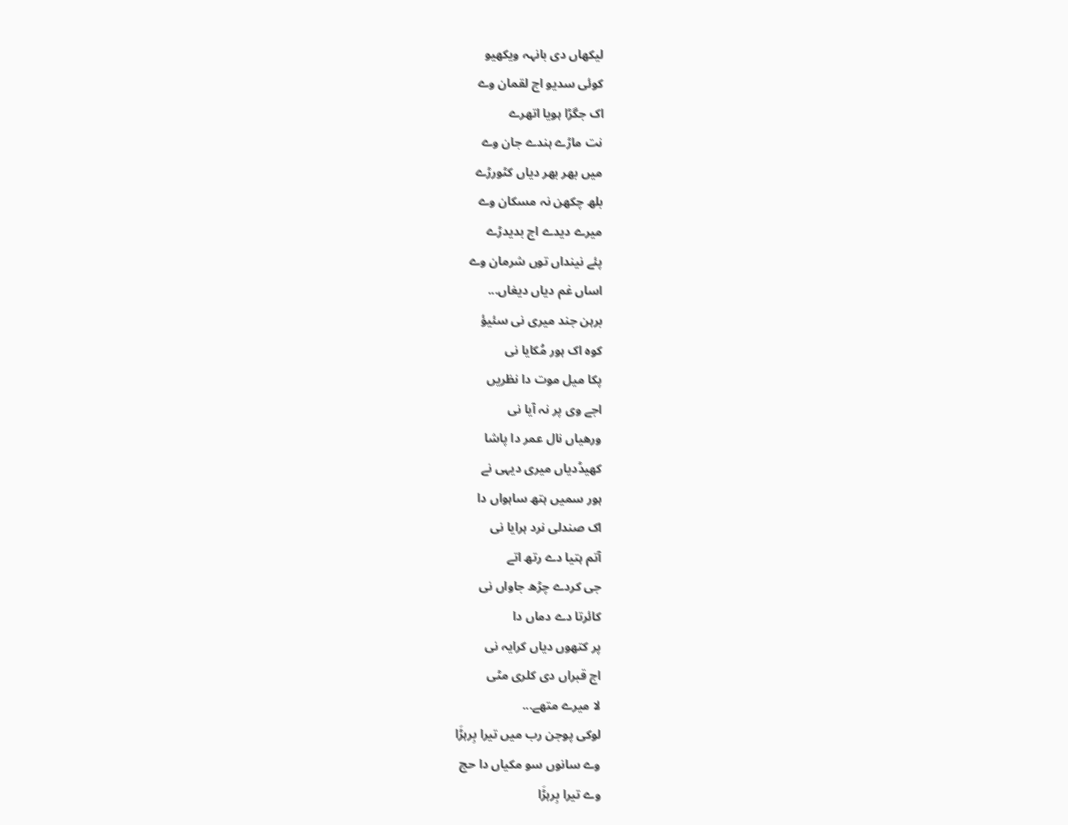لیکھاں دی بانہہ ویکھیو
کوئی سدیو اج لقمان وے
اک جگڑا ہویا اتھرے
نت ماڑے ہندے جان وے
میں بھر بھر دیاں کٹورڑے
بلھ چکھن نہ مسکان وے
میرے دیدے اج بدیدڑے
پئے نینداں توں شرمان وے
اساں غم دیاں دیغاں...
برہن جند میری نی سئیؤ
کوہ اک ہور مُکایا نی
پکا میل موت دا نظریں
اجے وی پر نہ آیا نی
ورھیاں نال عمر دا پاشا
کھیڈدیاں میری دیہی نے
ہور سمیں ہتھ ساہواں دا
اک صندلی نرد ہرایا نی
آتم ہتیا دے رتھ اتے
جی کردے چڑھ جاواں نی
کائرتا دے دماں دا
پر کتھوں دیاں کرایہ نی
اج قبراں دی کلری مٹی
لا میرے متھے...
لوکی پوجن رب میں تیرا بِرہڑَا
وے سانوں سو مکیاں دا حج
وے تیرا بِرہڑَا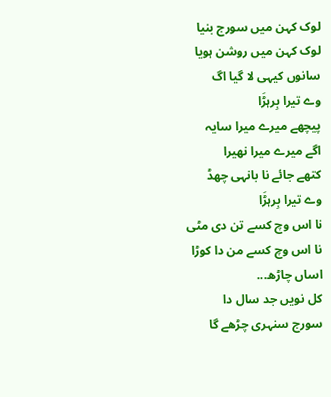لوک کہن میں سورج بنیا
لوک کہن میں روشن ہویا
سانوں کیہی لا گیا اگ
وے تیرا بِرہڑَا
پیچھے میرے میرا سایہ
اگے میرے میرا نھیرا
کتھے جائے نا بانہی چھڈ
وے تیرا بِرہڑَا
نا اس وچ کسے تن دی مٹی
نا اس وچ کسے من دا کوڑا
اساں چاڑھ...
کل نویں جد سال دا
سورج سنہری چڑھے گا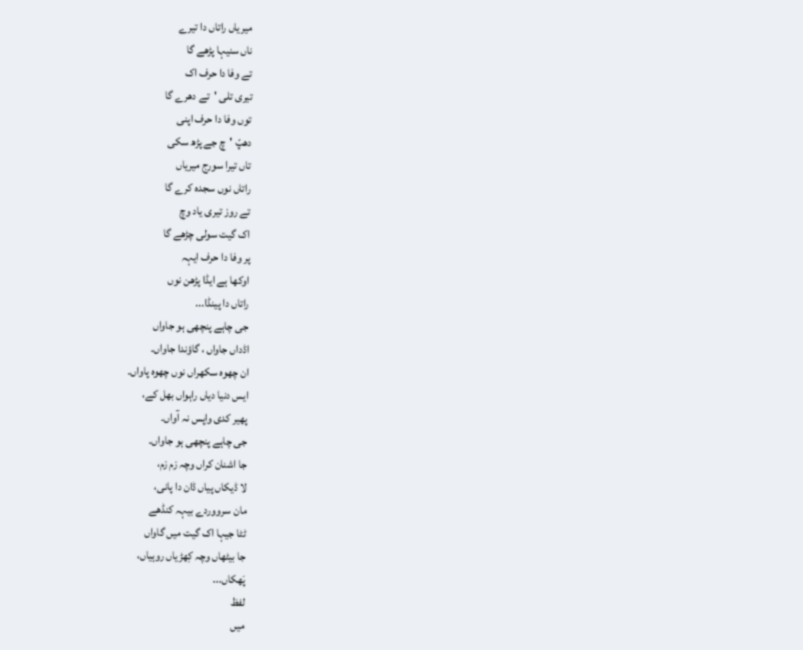میریاں راتاں دا تیرے
ناں سنیہا پڑھے گا
تے وفا دا حرف اک
تیری تلی 'تے دھرے گا
توں وفا دا حرف اپنی
دھپّ 'چ جے پڑھ سکی
تاں تیرا سورج میریاں
راتاں نوں سجدہ کرے گا
تے روز تیری یاد وچ
اک گیت سولی چڑھے گا
پر وفا دا حرف ایہہ
اوکھا ہے ایڈا پڑھن نوں
راتاں دا پینڈا...
جی چاہے پنچھی ہو جاواں
اڈداں جاواں ، گاؤندا جاواں۔
ان چھوہ سکھراں نوں چھوہ پاواں۔
ایس دنیا دیاں راہواں بھل کے،
پھیر کدی واپس نہ آواں۔
جی چاہے پنچھی ہو جاواں۔
جا اشنان کراں وچہ زم زم،
لا ڈیکاں پیاں ڈان دا پانی،
مان سرووردے بیہہ کنڈھے
ٹٹا جیہا اک گیت میں گاواں
جا بیٹھاں وچہ کِھڑیاں روہیاں،
پَھکاں...
لفظ
میں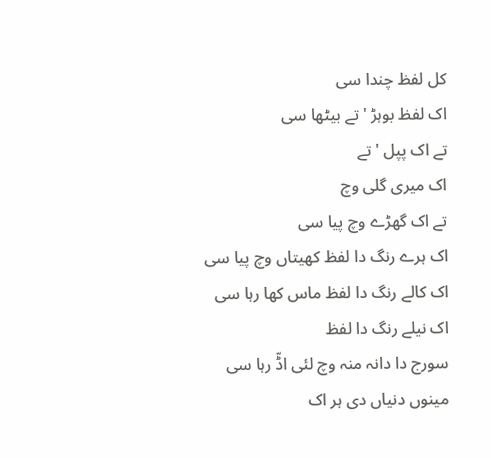کل لفظ چندا سی
اک لفظ بوہڑ 'تے بیٹھا سی
تے اک پپل 'تے
اک میری گلی وچ
تے اک گھڑے وچ پیا سی
اک ہرے رنگ دا لفظ کھیتاں وچ پیا سی
اک کالے رنگ دا لفظ ماس کھا رہا سی
اک نیلے رنگ دا لفظ
سورج دا دانہ منہ وچ لئی اڈّ رہا سی
مینوں دنیاں دی ہر اک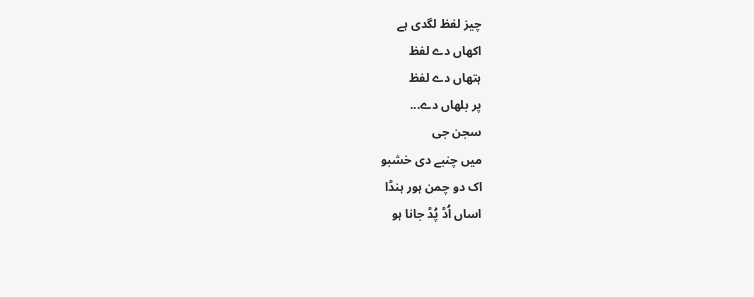چیز لفظ لگدی ہے
اکھاں دے لفظ
ہتھاں دے لفظ
پر بلھاں دے...
سجن جی
میں چنبے دی خشبو
اک دو چمن ہور ہنڈا
اساں اُڈ پُڈ جانا ہو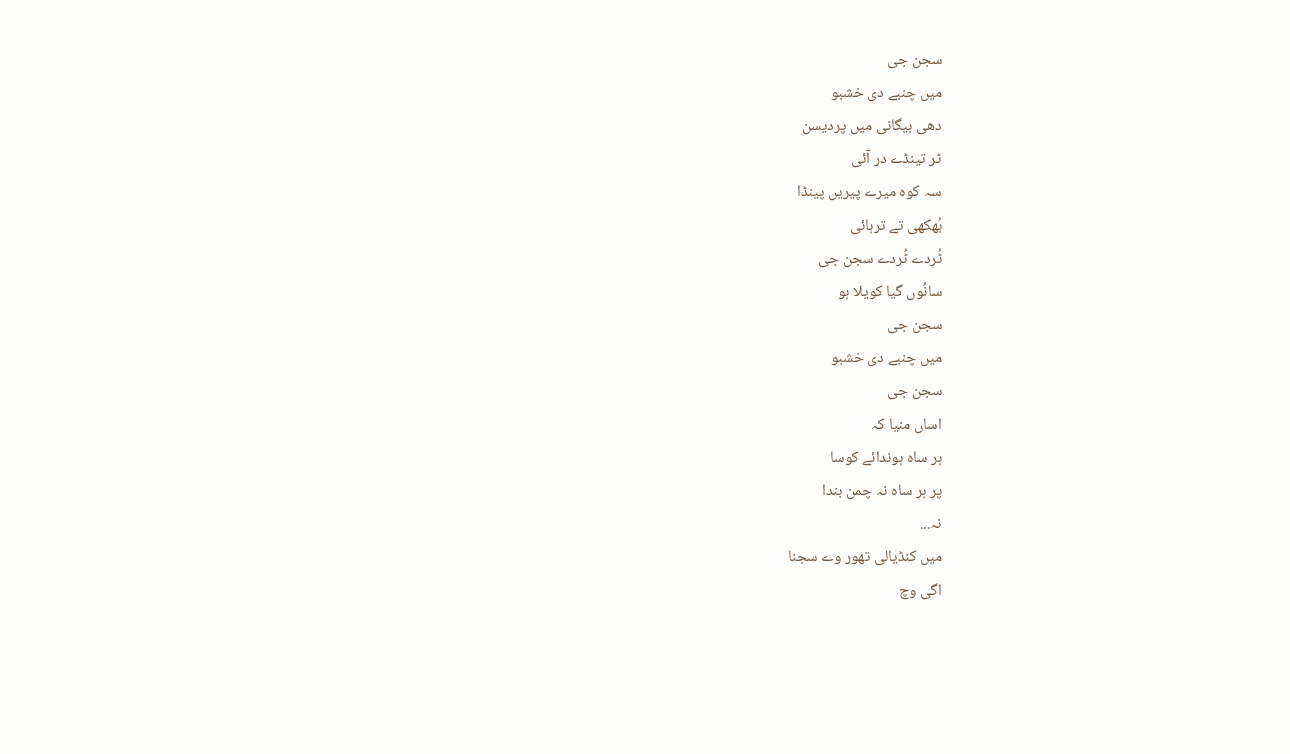سجن جی
میں چنبے دی خشبو
دھی بیگانی میں پردیسن
ٹر تینڈے در آئی
سہ کوہ میرے پیریں پینڈا
بُھکھی تے ترہائی
ٹُردے ٹُردے سجن جی
سانُوں گیا کویلا ہو
سجن جی
میں چنبے دی خشبو
سجن جی
اساں منیا کہ
ہر ساہ ہوندائے کوسا
پر ہر ساہ نہ چمن بندا
نہ...
میں کنڈیالی تھور وے سجنا
اگی وچ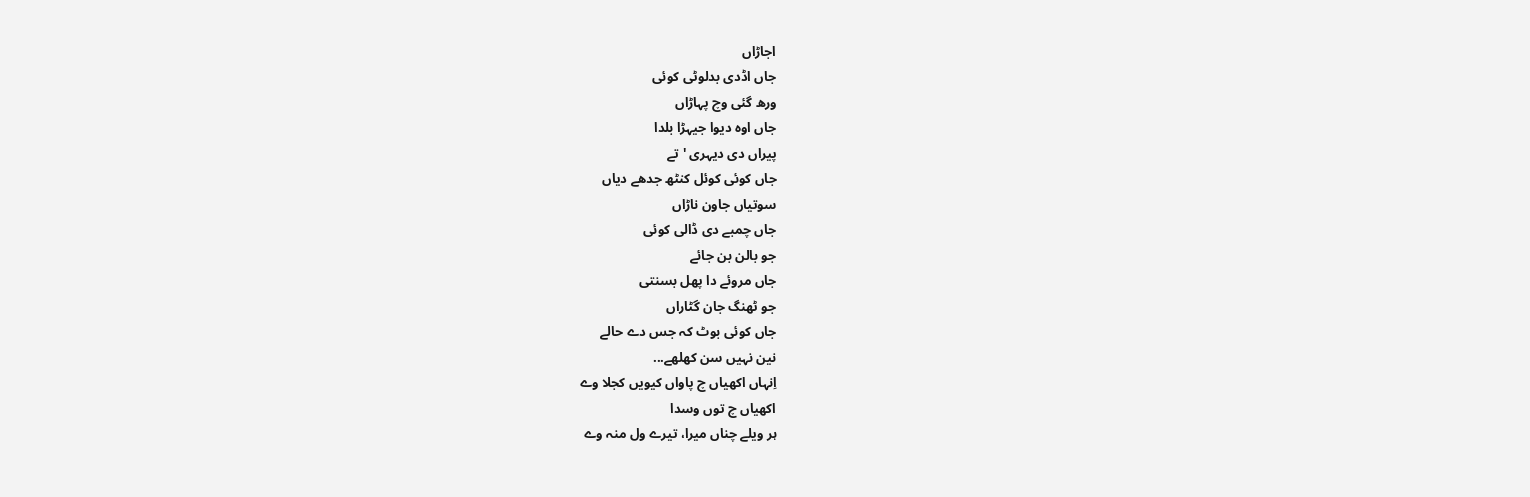اجاڑاں
جاں اڈدی بدلوٹی کوئی
ورھ گئی وچ پہاڑاں
جاں اوہ دیوا جیہڑا بلدا
پیراں دی دیہری 'تے
جاں کوئی کوئل کنٹھ جدھے دیاں
سوتیاں جاون ناڑاں
جاں چمبے دی ڈالی کوئی
جو بالن بن جائے
جاں مروئے دا پھل بسنتی
جو ٹھنگ جان گٹاراں
جاں کوئی بوٹ کہ جس دے حالے
نین نہیں سن کھلھے...
اِنہاں اکھیاں چ پاواں کیویں کجلا وے
اکھیاں چ توں وسدا
ہر ویلے چناں میرا، تیرے ول منہ وے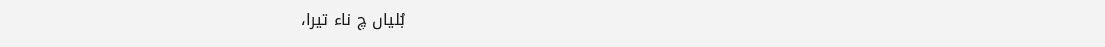بُلیاں چ ناء تیرا،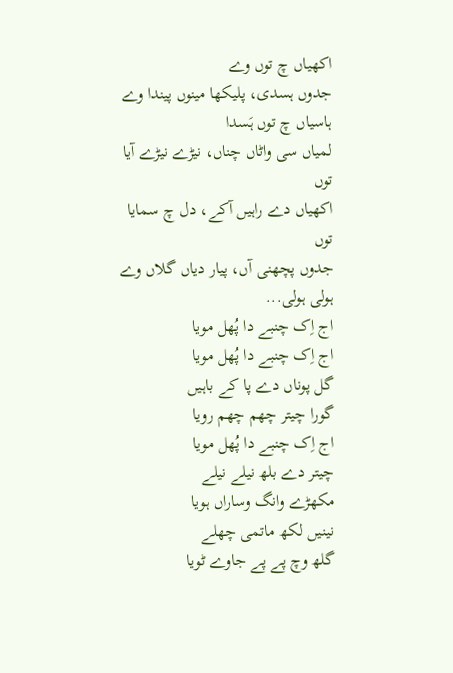اکھیاں چ توں وے
جدوں ہسدی، پلیکھا مینوں پیندا وے
ہاسیاں چ توں ہَسدا
لمیاں سی واٹاں چناں، نیڑے نیڑے آیا توں
اکھیاں دے راہیں آکے، دل چ سمایا توں
جدوں پچھنی آں، پیار دیاں گلاں وے
ہولی ہولی...
اج اِک چنبے دا پُھل مویا
اج اِک چنبے دا پُھل مویا
گل پوناں دے پا کے باہیں
گورا چیتر چھم چھم رویا
اج اِک چنبے دا پُھل مویا
چیتر دے بلھ نیلے نیلے
مکھڑے وانگ وساراں ہویا
نینیں لکھ ماتمی چھلے
گلھ وچ پے پے جاوے ٹویا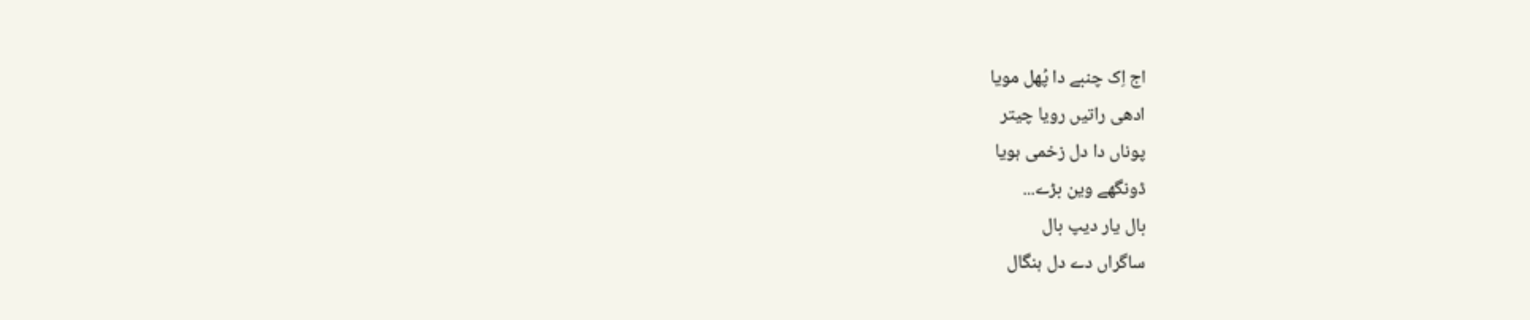اج اِک چنبے دا پُھل مویا
ادھی راتیں رویا چیتر
پوناں دا دل زخمی ہویا
ڈونگھے وین بڑے...
بال یار دیپ بال
ساگراں دے دل ہنگال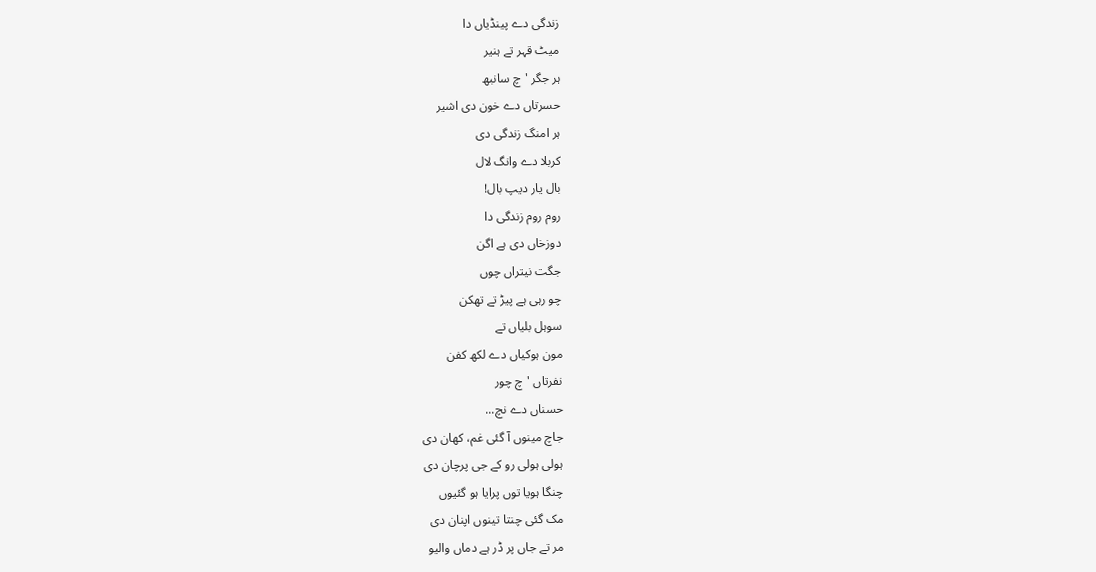زندگی دے پینڈیاں دا
میٹ قہر تے ہنیر
ہر جگر 'چ سانبھ
حسرتاں دے خون دی اشیر
ہر امنگ زندگی دی
کربلا دے وانگ لال
بال یار دیپ بال!
روم روم زندگی دا
دوزخاں دی ہے اگن
جگت نیتراں چوں
چو رہی ہے پیڑ تے تھکن
سوہل بلیاں تے
مون ہوکیاں دے لکھ کفن
نفرتاں 'چ چور
حسناں دے نچ...
جاچ مینوں آ گئی غم، کھان دی
ہولی ہولی رو کے جی پرچان دی
چنگا ہویا توں پرایا ہو گئیوں
مک گئی چنتا تینوں اپنان دی
مر تے جاں پر ڈر ہے دماں والیو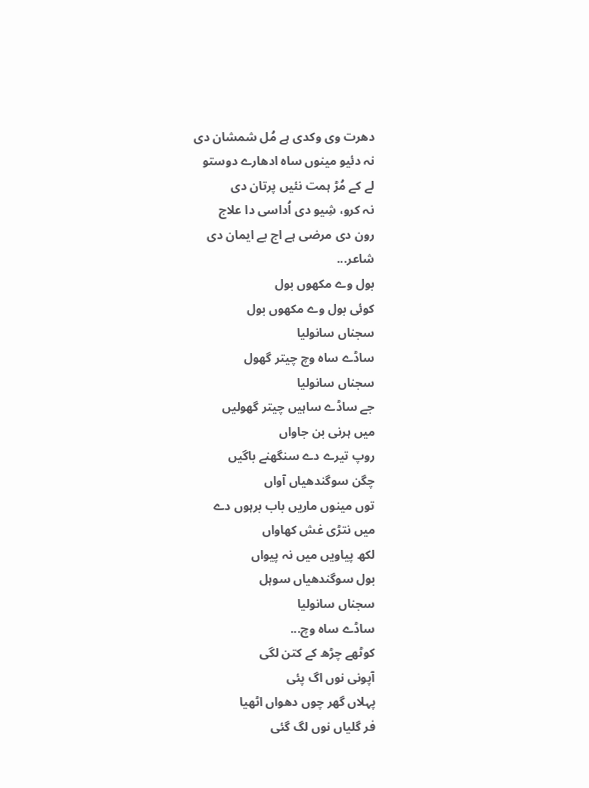دھرت وی وکدی ہے مُل شمشان دی
نہ دئیو مینوں ساہ ادھارے دوستو
لے کے مُڑ ہمت نئیں پرتان دی
نہ کرو، شِیو دی اُداسی دا علاج
رون دی مرضی ہے اج بے ایمان دی
شاعر...
بول وے مکھوں بول
کوئی بول وے مکھوں بول
سجناں سانولیا
ساڈے ساہ وچ چیتر گھول
سجناں سانولیا
جے ساڈے ساہیں چیتر گھولیں
میں ہرنی بن جاواں
روپ تیرے دے سنگھنے باگیں
چگن سوگندھیاں آواں
توں مینوں ماریں باب برہوں دے
میں نتڑی غش کھاواں
لکھ پیاویں میں نہ پیواں
بول سوگندھیاں سوہل
سجناں سانولیا
ساڈے ساہ وچ...
کوٹھے چڑھ کے کتن لگی
آپونی نوں اگ پئی
پہلاں گھر چوں دھواں اٹھیا
فر گلیاں نوں لگ گئی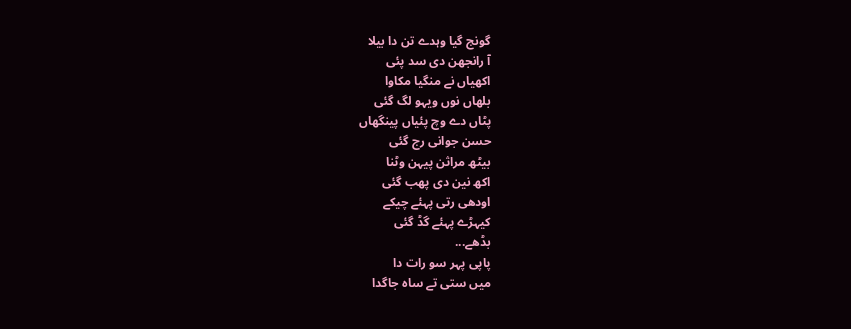گونج گیا وہدے تن دا بیلا
آ رانجھن دی سد پئی
اکھیاں نے منگیا مکاوا
بلھاں نوں ویہو لگ گئی
پٹاں دے وچ پئیاں پینگھاں
حسن جوانی رج گئی
بیٹھ مراثن پیہن وٹنا
اکھ نین دی پھب گئی
اودھی رتی پہئے چیکے
کیہڑے پہئے گڈ گئی
بڈھے...
پاپی پہر سو رات دا
میں ستی تے ساہ جاگدا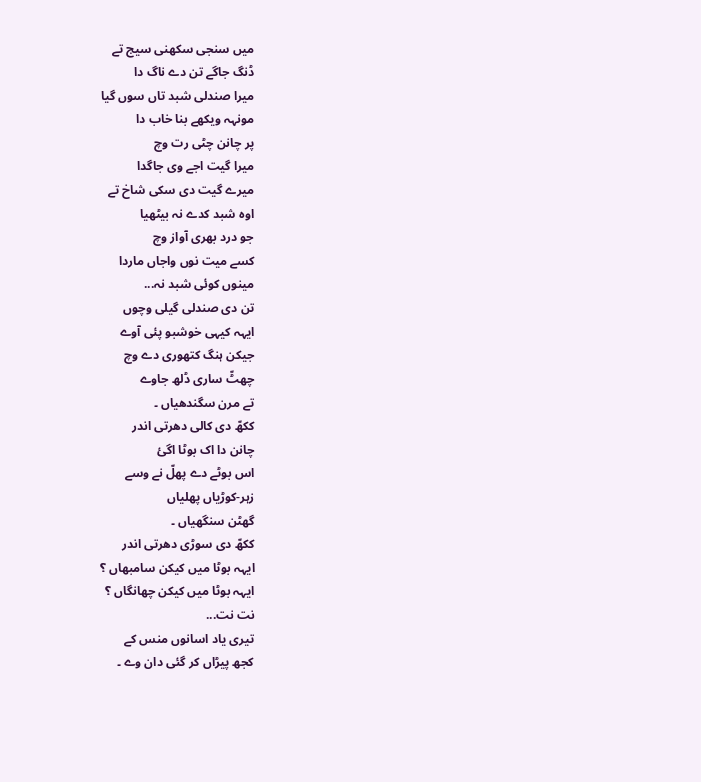میں سنجی سکھنی سیج تے
ڈنگ جاگے تن دے ناگ دا
میرا صندلی شبد تاں سوں گیا
مونہہ ویکھے بنا خاب دا
پر چانن چٹی رت وچ
میرا گیت اجے وی جاگدا
میرے گیت دی سکی شاخ تے
اوہ شبد کدے نہ بیٹھیا
جو درد بھری آواز وچ
کسے میت نوں واجاں ماردا
مینوں کوئی شبد نہ...
تن دی صندلی گیلی وچوں
ایہہ کیہی خوشبو پئی آوے
جیکن ہنگ کتھوری دے وچ
چھٹّ ساری ڈلھ جاوے
تے مرن سگندھیاں ۔
ککھّ دی کالی دھرتی اندر
چانن دا اک بوٹا اگئ
اس بوٹے دے پھلّ نے وسے
زہر-کوڑیاں پھلیاں
گھٹن سنگھیاں ۔
ککھّ دی سوڑی دھرتی اندر
ایہہ بوٹا میں کیکن سامبھاں ؟
ایہہ بوٹا میں کیکن چھانگاں ؟
نت نت...
تیری یاد اسانوں منس کے
کجھ پیڑاں کر گئی دان وے ۔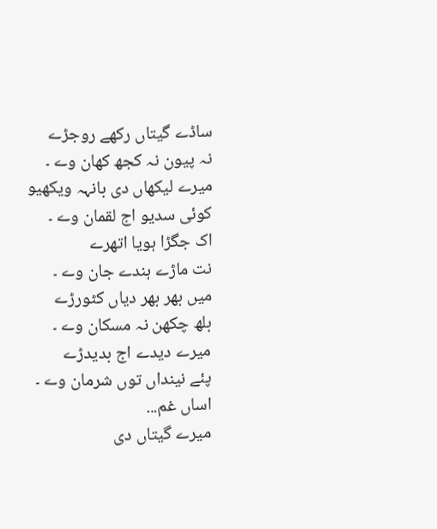ساڈے گیتاں رکھے روجڑے
نہ پیون نہ کجھ کھان وے ۔
میرے لیکھاں دی بانہہ ویکھیو
کوئی سدیو اج لقمان وے ۔
اک جگڑا ہویا اتھرے
نت ماڑے ہندے جان وے ۔
میں بھر بھر دیاں کٹورڑے
بلھ چکھن نہ مسکان وے ۔
میرے دیدے اج بدیدڑے
پئے نینداں توں شرمان وے ۔
اساں غم...
میرے گیتاں دی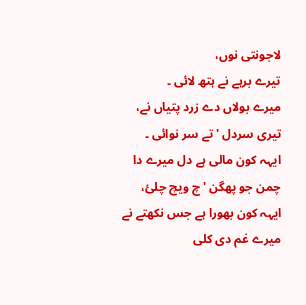لاجونتی نوں،
تیرے برہے نے ہتھ لائی ۔
میرے بولاں دے زرد پتیاں نے،
تیری سردل 'تے سر نوائی ۔
ایہہ کون مالی ہے دل میرے دا
چمن جو پھگن 'چ ویچ چلئ،
ایہہ کون بھورا ہے جس نکھتے نے
میرے غم دی کلی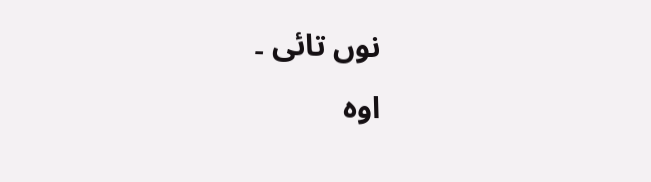نوں تائی ۔
اوہ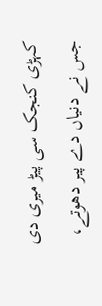کہڑی کنجک سی پیڑ میری دی
جس نے دنیاں دے پیر دھوتے،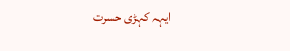ایہہ کہڑی حسرت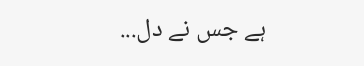ہے جس نے دل...